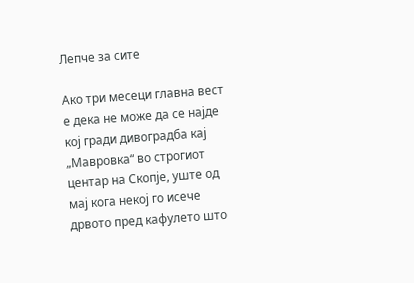Лепче за сите

Ако три месеци главна вест е дека не може да се најде кој гради дивоградба кај „Мавровка“ во строгиот центар на Скопје, уште од мај кога некој го исече дрвото пред кафулето што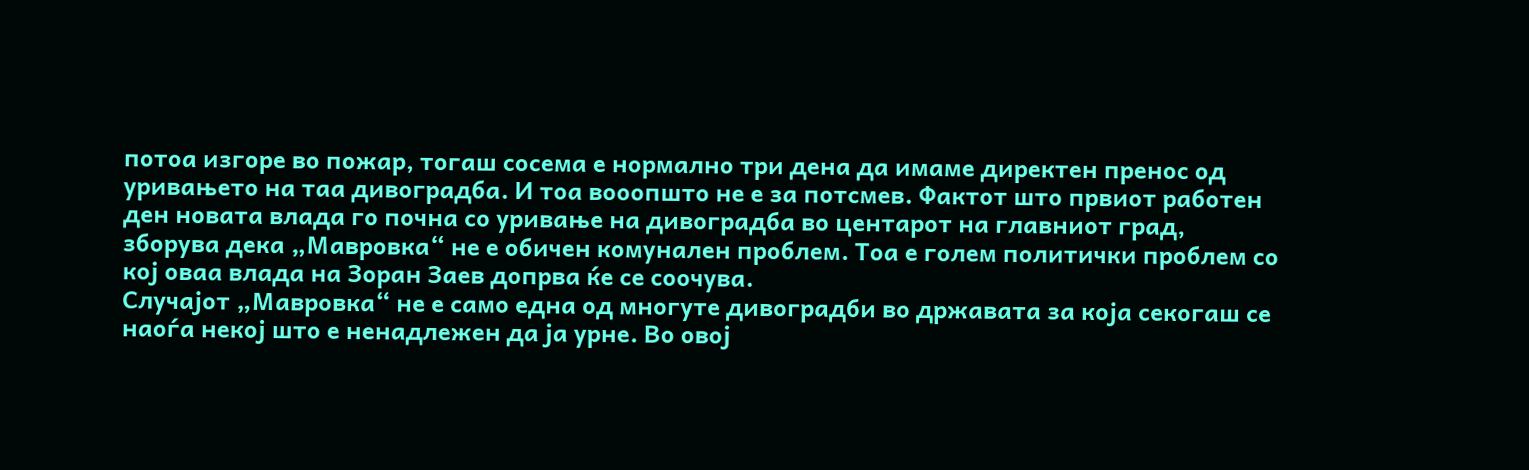потоа изгоре во пожар, тогаш сосема е нормално три дена да имаме директен пренос од уривањето на таа дивоградба. И тоа вооопшто не е за потсмев. Фактот што првиот работен ден новата влада го почна со уривање на дивоградба во центарот на главниот град, зборува дека „Мавровка“ не е обичен комунален проблем. Тоа е голем политички проблем со кој оваа влада на Зоран Заев допрва ќе се соочува.
Случајот „Мавровка“ не е само една од многуте дивоградби во државата за која секогаш се наоѓа некој што е ненадлежен да ја урне. Во овој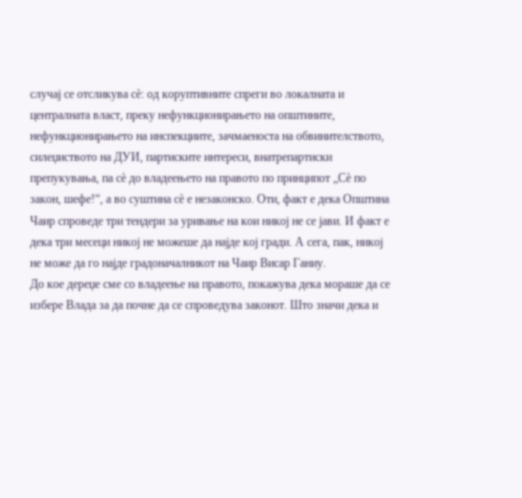случај се отсликува сѐ: од коруптивните спреги во локалната и централната власт, преку нефункционирањето на општините, нефункционирањето на инспекциите, зачмаеноста на обвинителството, силеџиството на ДУИ, партиските интереси, внатрепартиски препукувања, па сѐ до владеењето на правото по принципот „Сѐ по закон, шефе!“, а во суштина сѐ е незаконско. Оти, факт е дека Општина Чаир спроведе три тендери за уривање на кои никој не се јави. И факт е дека три месеци никој не можеше да најде кој гради. А сега, пак, никој не може да го најде градоначалникот на Чаир Висар Ганиу.
До кое дереџе сме со владеење на правото, покажува дека мораше да се избере Влада за да почне да се спроведува законот. Што значи дека и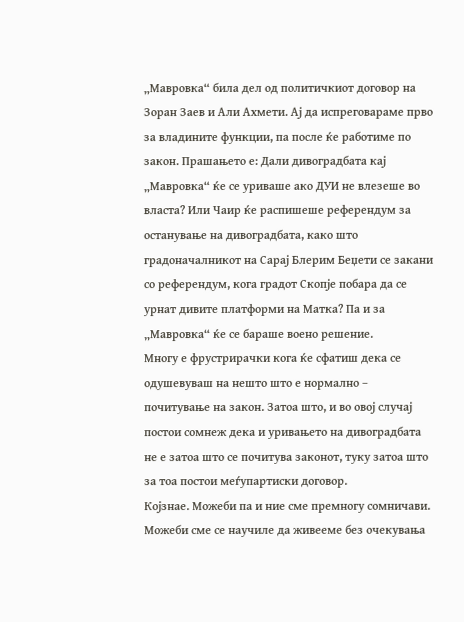„Мавровка“ била дел од политичкиот договор на Зоран Заев и Али Ахмети. Ај да испреговараме прво за владините функции, па после ќе работиме по закон. Прашањето е: Дали дивоградбата кај „Мавровка“ ќе се уриваше ако ДУИ не влезеше во власта? Или Чаир ќе распишеше референдум за останување на дивоградбата, како што градоначалникот на Сарај Блерим Беџети се закани со референдум, кога градот Скопје побара да се урнат дивите платформи на Матка? Па и за „Мавровка“ ќе се бараше воено решение.
Многу е фрустрирачки кога ќе сфатиш дека се одушевуваш на нешто што е нормално – почитување на закон. Затоа што, и во овој случај постои сомнеж дека и уривањето на дивоградбата не е затоа што се почитува законот, туку затоа што за тоа постои меѓупартиски договор.
Којзнае. Можеби па и ние сме премногу сомничави. Можеби сме се научиле да живееме без очекувања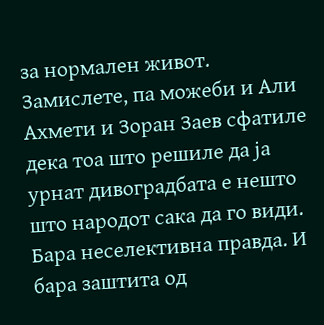за нормален живот. Замислете, па можеби и Али Ахмети и Зоран Заев сфатиле дека тоа што решиле да ја урнат дивоградбата е нешто што народот сака да го види. Бара неселективна правда. И бара заштита од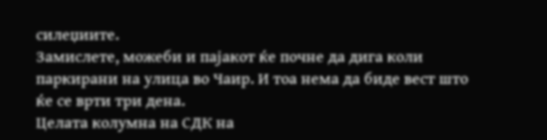силеџиите.
Замислете, можеби и пајакот ќе почне да дига коли паркирани на улица во Чаир. И тоа нема да биде вест што ќе се врти три дена.
Целата колумна на СДК на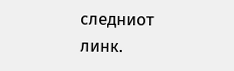следниот линк.